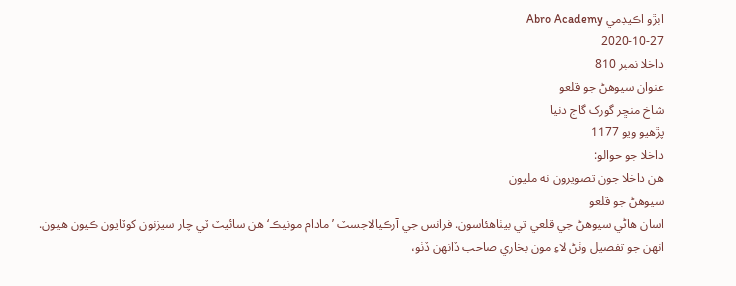ابڙو اڪيڊمي Abro Academy
2020-10-27
داخلا نمبر 810
عنوان سيوهڻ جو قلعو
شاخ منڇر گورک گاج دنيا
پڙهيو ويو 1177
داخلا جو حوالو:
هن داخلا جون تصويرون نه مليون
سيوهڻ جو قلعو
اسان هاڻي سيوهڻ جي قلعي تي بيٺاهئاسون. فرانس جي آرڪيالاجسٽ ’مادام مونيڪ‘ ھن سائيٽ ٽي چار سيزنون کوٽايون ڪيون هيون. انهن جو تفصيل وٺڻ لاءِ مون بخاري صاحب ڏانهن ڏٺو،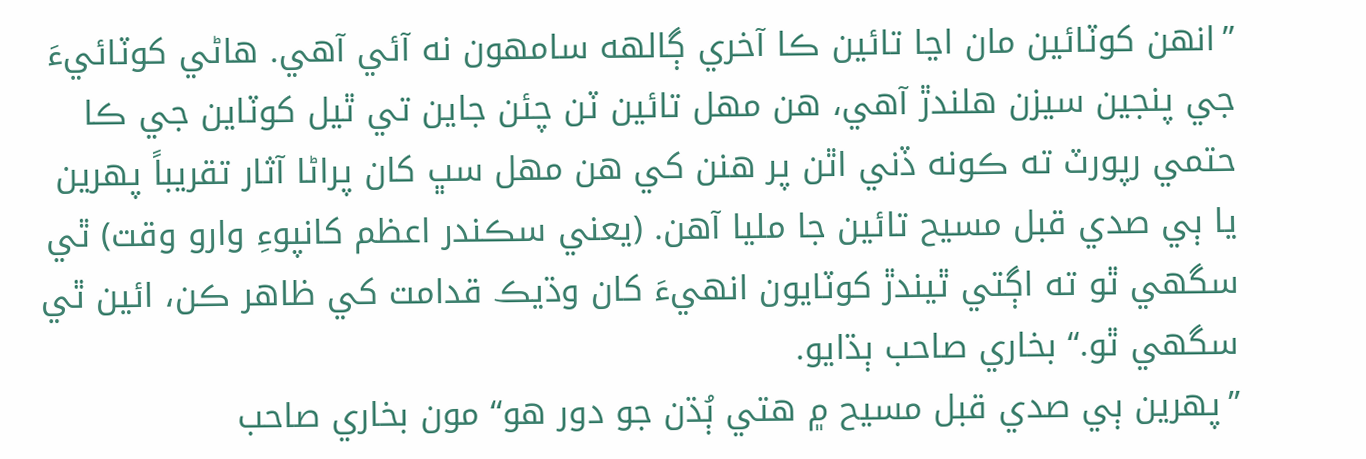”انهن کوٽائين مان اڃا تائين ڪا آخري ڳالهه سامهون نه آئي آهي. هاڻي کوٽائيءَ جي پنجين سيزن هلندڙ آهي، هن مهل تائين ٽن چئن جاين تي ٿيل کوٽاين جي ڪا حتمي رپورٽ ته ڪونه ڏني اٿن پر هنن کي هن مهل سڀ کان پراڻا آثار تقريباً پهرين يا ٻي صدي قبل مسيح تائين جا مليا آھن. (يعني سڪندر اعظم کانپوءِ وارو وقت) ٿي سگهي ٿو ته اڳتي ٿيندڙ کوٽايون انهيءَ کان وڌيڪ قدامت کي ظاهر ڪن، ائين ٿي سگهي ٿو.“ بخاري صاحب ٻڌايو.
”پهرين ٻي صدي قبل مسيح ۾ ھتي ٻُڌن جو دور هو“ مون بخاري صاحب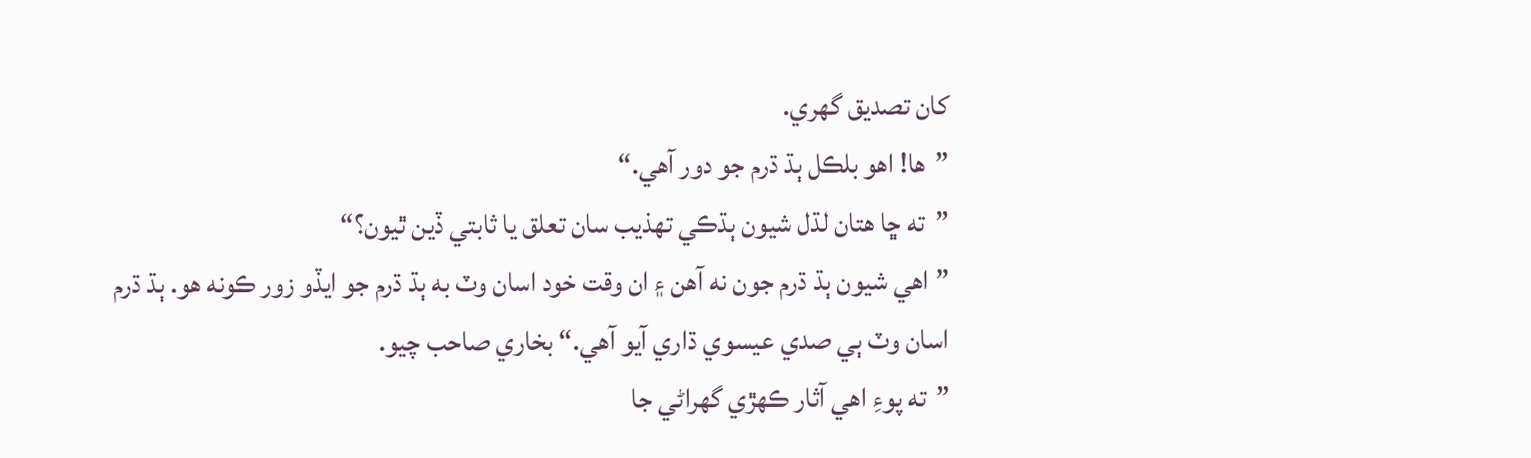کان تصديق گهري.
”ها! اهو بلڪل ٻڌ ڌرم جو دور آهي.“
”ته ڇا هتان لڌل شيون ٻڌڪي تهذيب سان تعلق يا ثابتي ڏين ٿيون؟“
”اهي شيون ٻڌ ڌرم جون نه آهن ۽ ان وقت خود اسان وٽ به ٻڌ ڌرم جو ايڏو زور ڪونه هو. ٻڌ ڌرم اسان وٽ ٻي صدي عيسوي ڌاري آيو آهي.“ بخاري صاحب چيو.
”ته پوءِ اهي آثار ڪهڙي گهراڻي جا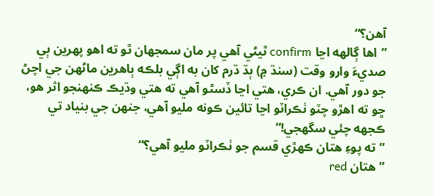آهن؟“
”اها ڳالهه اڃا confirm ٿيڻي آهي پر مان سمجهان ٿو ته اهو پهرين ٻي صديءَ وارو وقت (سنڌ ۾) ٻڌ ڌرم کان به اڳي بلڪه ٻاهرين ماڻهن جي اچڻ جو دور آهي. ان ڪري، هتي اڃا ڏسڻو آهي ته هتي وڌيڪ ڪنهنجو اثر هو، ڇو ته اهڙو چٽو ٺڪراٽو اڃا تائين ڪونه مليو آهي، جنهن جي بنياد تي ڪجهه چئي سگهجي!“
”ته پوءِ هتان ڪهڙي قسم جو ٺڪراٽو مليو آهي؟“
”هتان red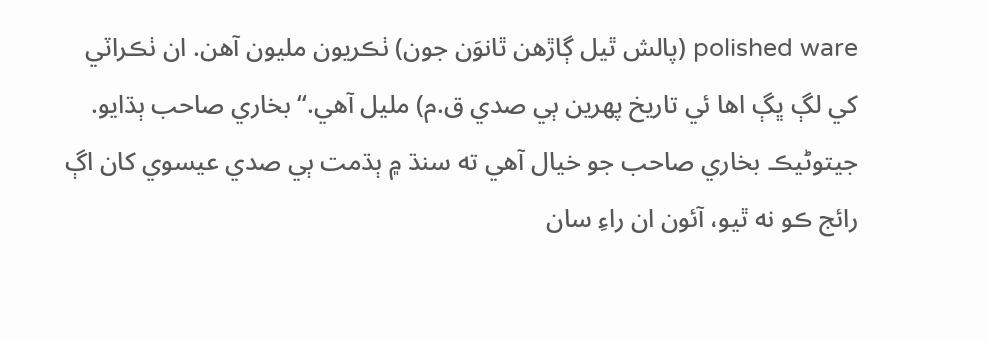polished ware (پالش ٿيل ڳاڙهن ٿانوَن جون) ٺڪريون مليون آهن. ان ٺڪراٽي کي لڳ ڀڳ اها ئي تاريخ پهرين ٻي صدي ق.م) مليل آهي.“ بخاري صاحب ٻڌايو.
جيتوڻيڪ بخاري صاحب جو خيال آهي ته سنڌ ۾ ٻڌمت ٻي صدي عيسوي کان اڳ رائج ڪو نه ٿيو، آئون ان راءِ سان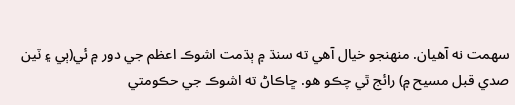سهمت نه آهيان. منهنجو خيال آهي ته سنڌ ۾ ٻڌمت اشوڪ اعظم جي دور ۾ ئي(ٻي ۽ ٽين صدي قبل مسيح ۾) رائج ٿي چڪو هو. ڇاڪاڻ ته اشوڪ جي حڪومتي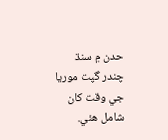حدن ۾ سنڌ چندر گپت موريا جي وقت کان شامل هئي.